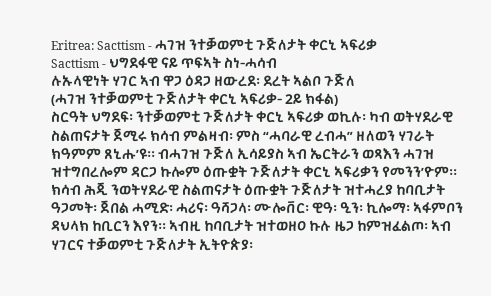Eritrea: Sacttism - ሓገዝ ንተቓወምቲ ጉጅለታት ቀርኒ ኣፍሪቃ
Sacttism - ህግደፋዊ ናይ ጥፍኣት ስነ-ሓሳብ
ሉኡላዊነት ሃገር ኣብ ዋጋ ዕዳጋ ዘውረደ፡ ደረት ኣልቦ ጉጅለ
(ሓገዝ ንተቓወምቲ ጉጅለታት ቀርኒ ኣፍሪቃ- 2ይ ክፋል)
ስርዓት ህግደፍ፡ ንተቓወምቲ ጉጅለታት ቀርኒ ኣፍሪቃ ወኪሉ፡ ካብ ወትሃደራዊ ስልጠናታት ጀሚሩ ክሳብ ምልዛብ፡ ምስ “ሓባራዊ ረብሓ” ዘለወን ሃገራት ክዓምም ጸኒሑ’ዩ፡፡ ብሓገዝ ጉጅለ ኢሳይያስ ኣብ ኤርትራን ወጻእን ሓገዝ ዝተግበረሎም ዳርጋ ኩሎም ዕጡቋት ጉጅለታት ቀርኒ ኣፍሪቃን የመንን’ዮም፡፡ ክሳብ ሕጂ ንወትሃደራዊ ስልጠናታት ዕጡቋት ጉጅለታት ዝተሓረያ ከባቢታት ዓጋመት፡ ጀበል ሓሚድ፡ ሓሪና፡ ዓሻጋላ፡ ሙሎቨር፡ ዊዓ፡ ዒን፡ ኪሎማ፡ ኣፋምቦን ዳህላክ ከቢርን እየን፡፡ ኣብዚ ከባቢታት ዝተወዘዐ ኩሉ ዜጋ ከምዝፈልጦ፡ ኣብ ሃገርና ተቓወምቲ ጉጅለታት ኢትዮጵያ፡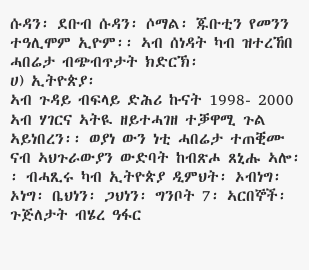ሱዳን፡ ደቡብ ሱዳን፡ ሶማል፡ ጁቡቲን የመንን ተዓሊሞም ኢዮም፡፡ ኣብ ሰነዳት ካብ ዝተረኸበ ሓበሬታ ብጭብጥታት ክድርኽ፡
ሀ) ኢትዮጵያ፡
ኣብ ጉዳይ ብፍላይ ድሕሪ ኩናት 1998- 2000 ኣብ ሃገርና ኣትዪ ዘይተሓገዘ ተቓዋሚ ጉል ኣይነበረን፡፡ ወያነ ውን ነቲ ሓበሬታ ተጠቒሙ ናብ ኣህጉራውያን ውድባት ከብጽሖ ጸኒሑ ኣሎ፡፡ ብሓጺሩ ካብ ኢትዮጵያ ዲምህት፡ ኦብነግ፡ ኦነግ፡ ቤህነን፡ ጋህነን፡ ግንቦት 7፡ ኣርበኞች፡ ጉጅለታት ብሄረ ዓፋር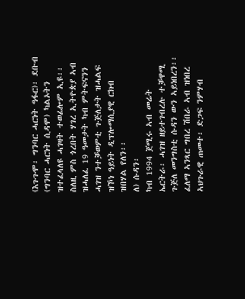(እጉጉሞ፡ ግንባር ሓርነት ዓፋር)፡ ደቡብ (ግንባር ሓርነት ሲዳሞ) ካልኦትን ዝተፈላለዩ ሓገዛት ተወፊሎም ኢዩ፡፡ ስለዚ ምስ ጎረበት ሃገረ ኢትዮጵያ ኣብ ዝሓለፈ 19 ዓመታት ካብ ምትፍናንን ሓገዝ ንተቓወምቲ ጉጅለታት ዝሓልፍ ዝኾነ ዓይነት ዲፕሎማሲያዊ ርክብ ዝበሃል የለን፡፡
ለ) ሱዳን፡
ካብ 1994 ጀሚሩ ኣብ መሬት ኤርትራ፡ ሓገዝ ዘይተገብረሉ ተቓዋሚ ጉጅለ መንግስቲ ሱዳን ውን ኣይነበረን፡፡ ፈለማ ኣንጻር ግበረ ሽበራ ኣብ ዝነበረ ኣህጉራዊ ጠመተ፡ ድጋፍ ንምሃብ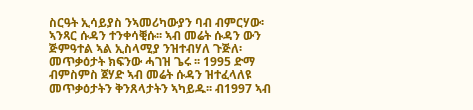ስርዓት ኢሳይያስ ንኣመሪካውያን ባብ ብምርሃው፡ ኣንጻር ሱዳን ተንቀሳቒሱ፡፡ ኣብ መሬት ሱዳን ውን ጅምዓተል ኣል ኢስላሚያ ንዝተብሃለ ጉጅለ፡ መጥቃዕታት ክፍንው ሓገዝ ጌሩ ፡፡ 1995 ድማ ብምስምስ ጀሃድ ኣብ መሬት ሱዳን ዝተፈላለዩ መጥቃዕታትን ቅንጸላታትን ኣካይዱ፡፡ ብ1997 ኣብ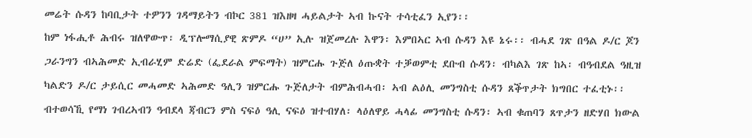መሬት ሱዳን ከባቢታት ተዎንን ገዳማይትን ብኮር 381 ዝእዘዛ ሓይልታት ኣብ ኩናት ተሳቲፈን ኢየን፡፡
ከም ነፋሒቶ ሕብሩ ዝለዋውጥ፡ ዲፕሎማሲያዊ ጽምዶ “ሀ” ኢሉ ዝጀመረሉ እዋን፡ እምበኣር ኣብ ሱዳን እዩ ኔሩ፡፡ ብሓደ ገጽ በዓል ዶ/ር ጆን ጋራንግን ብኣሕመድ ኢብራሂም ድሬድ (ፌደራል ምፍማት) ዝምርሑ ጉጅለ ዕጡቋት ተቓወምቲ ደቡብ ሱዳን፡ ብካልእ ገጽ ከኣ፡ ብዓብደል ዓዚዝ ካልድን ዶ/ር ታይሲር መሓመድ ኣሕመድ ዓሊን ዝምርሑ ጉጅለታት ብምሕብሓብ፡ ኣብ ልዕሊ መንግስቲ ሱዳን ጸቕጥታት ክግበር ተፈቲኑ፡፡ ብተወሳኺ የማነ ገብረኣብን ዓብደላ ጃብርን ምስ ናፍዕ ዓሊ ናፍዕ ዝተብሃለ፡ ላዕለዋይ ሓላፊ መንግስቲ ሱዳን፡ ኣብ ቁጠባን ጸጥታን ዘድሃበ ክውል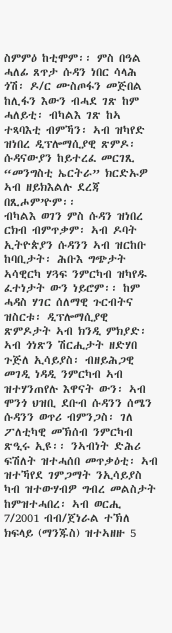ስምምዕ ከቲሞም፡፡ ምስ በዓል ሓለፊ ጸጥታ ሱዳን ነበር ሳላሕ ጎሽ፡ ዶ/ር ሙስጦፋን መጅበል ከሊፋን እውን ብሓደ ገጽ ከም ሓለይቲ፡ ብካልእ ገጽ ከኣ ተጻባእቲ ብምኻን፡ ኣብ ዝካየድ ዝነበረ ዲፕሎማሲያዊ ጽምዶ፡ ሱዳናውያን ከይተረፈ መርገጺ “መንግስቲ ኤርትራ” ክርድኡዎ ኣብ ዘይክእልሉ ደረጃ በጺሖም’ዮም፡፡
ብካልእ ወገን ምስ ሱዳን ዝነበረ ርክብ ብምጥቃም፡ ኣብ ዶባት ኢትዮጵያን ሱዳንን ኣብ ዝርከቡ ከባቢታት፡ ሕቡእ ግጭታት ኣሳዊርካ ሃጓፍ ንምርካብ ዝካየዱ ፈተነታት ውን ነይሮም፡፡ ከም ሓዳስ ሃገር ሰለማዊ ጉርብትና ዝስርቱ፡ ዲፕሎማሲያዊ ጽምዶታት ኣብ ክንዲ ምክያድ፡ ኣብ ጎነጽን ሽርሒታት ዘድሃበ ጉጅለ ኢሳይያስ፡ ብዘይሕጋዊ መገዲ ነዳዲ ንምርካብ ኣብ ዝተሃንጠየሉ እዋናት ውን፡ ኣብ ሞንጎ ህዝቢ ደቡብ ሱዳንን ሰሜን ሱዳንን ወጥሪ ብምንጋስ፡ ገለ ፖለቲካዊ መኽሰብ ንምርካብ ጽዒሩ ኢዩ፡፡ ንኣብነት ድሕሪ ፍሽለት ዝተሓሰበ መጥቃዕቲ፡ ኣብ ዝተኻየደ ገምጋማት ንኢሳይያስ ካብ ዝተውሃብዎ ግብረ መልስታት ከምዝተሓበረ፡ ኣብ ወርሒ 7/2001 ብብ/ጀነራል ተኽለ ክፍላይ (ማንጁስ) ዝተኣዘዙ 5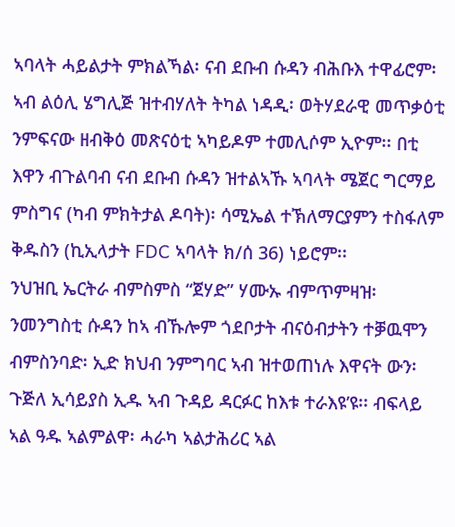ኣባላት ሓይልታት ምክልኻል፡ ናብ ደቡብ ሱዳን ብሕቡእ ተዋፊሮም፡ ኣብ ልዕሊ ሄግሊጅ ዝተብሃለት ትካል ነዳዲ፡ ወትሃደራዊ መጥቃዕቲ ንምፍናው ዘብቅዕ መጽናዕቲ ኣካይዶም ተመሊሶም ኢዮም፡፡ በቲ እዋን ብጉልባብ ናብ ደቡብ ሱዳን ዝተልኣኹ ኣባላት ሜጀር ግርማይ ምስግና (ካብ ምክትታል ዶባት)፡ ሳሚኤል ተኽለማርያምን ተስፋለም ቅዱስን (ኪኢላታት FDC ኣባላት ክ/ሰ 36) ነይሮም፡፡
ንህዝቢ ኤርትራ ብምስምስ “ጀሃድ” ሃሙኡ ብምጥምዛዝ፡ ንመንግስቲ ሱዳን ከኣ ብኹሎም ጎደቦታት ብናዕብታትን ተቓዉሞን ብምስንባድ፡ ኢድ ክህብ ንምግባር ኣብ ዝተወጠነሉ እዋናት ውን፡ ጉጅለ ኢሳይያስ ኢዱ ኣብ ጉዳይ ዳርፉር ከእቱ ተራእዩ’ዩ፡፡ ብፍላይ ኣል ዓዱ ኣልምልዋ፡ ሓራካ ኣልታሕሪር ኣል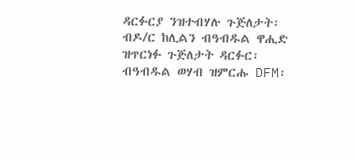ዳርፉርያ ንዝተብሃሉ ጉጅለታት፡ ብዶ/ር ከሊልን ብዓብዱል ዋሒድ ዝጥርነፉ ጉጅለታት ዳርፉር፡ ብዓብዱል ወሃብ ዝምርሑ DFM፡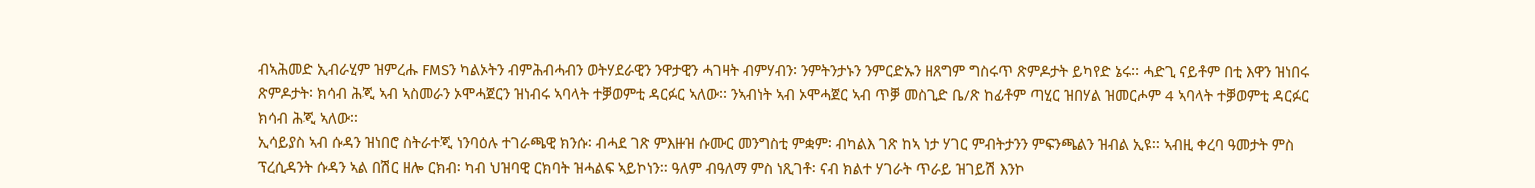ብኣሕመድ ኢብራሂም ዝምረሑ FMSን ካልኦትን ብምሕብሓብን ወትሃደራዊን ንዋታዊን ሓገዛት ብምሃብን፡ ንምትንታኑን ንምርድኡን ዘጸግም ግስሩጥ ጽምዶታት ይካየድ ኔሩ፡፡ ሓድጊ ናይቶም በቲ እዋን ዝነበሩ ጽምዶታት፡ ክሳብ ሕጂ ኣብ ኣስመራን ኦሞሓጀርን ዝነብሩ ኣባላት ተቓወምቲ ዳርፉር ኣለው፡፡ ንኣብነት ኣብ ኦሞሓጀር ኣብ ጥቓ መስጊድ ቤ/ጽ ከፊቶም ጣሂር ዝበሃል ዝመርሖም 4 ኣባላት ተቓወምቲ ዳርፉር ክሳብ ሕጂ ኣለው፡፡
ኢሳይያስ ኣብ ሱዳን ዝነበሮ ስትራተጂ ነንባዕሉ ተገራጫዊ ክንሱ፡ ብሓደ ገጽ ምእዙዝ ሱሙር መንግስቲ ምቋም፡ ብካልእ ገጽ ከኣ ነታ ሃገር ምብትታንን ምፍንጫልን ዝብል ኢዩ፡፡ ኣብዚ ቀረባ ዓመታት ምስ ፕረሲዳንት ሱዳን ኣል በሽር ዘሎ ርክብ፡ ካብ ህዝባዊ ርክባት ዝሓልፍ ኣይኮነን፡፡ ዓለም ብዓለማ ምስ ነጺገቶ፡ ናብ ክልተ ሃገራት ጥራይ ዝገይሽ እንኮ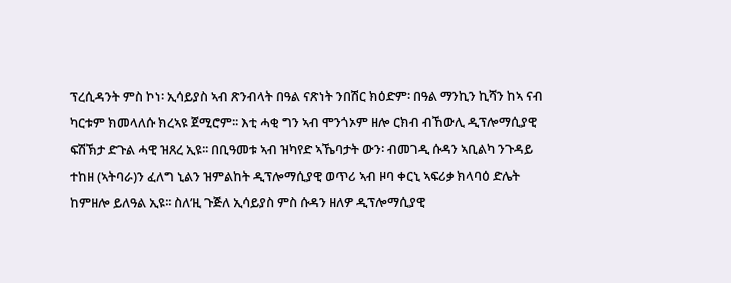ፕረሲዳንት ምስ ኮነ፡ ኢሳይያስ ኣብ ጽንብላት በዓል ናጽነት ንበሽር ክዕድም፡ በዓል ማንኪን ኪሻን ከኣ ናብ ካርቱም ክመላለሱ ክረኣዩ ጀሚሮም፡፡ እቲ ሓቂ ግን ኣብ ሞንጎኦም ዘሎ ርክብ ብኸውሊ ዲፕሎማሲያዊ ፍሽኽታ ድጉል ሓዊ ዝጸረ ኢዩ፡፡ በቢዓመቱ ኣብ ዝካየድ ኣኼባታት ውን፡ ብመገዲ ሱዳን ኣቢልካ ንጉዳይ ተከዘ (ኣትባራ)ን ፈለግ ኒልን ዝምልከት ዲፕሎማሲያዊ ወጥሪ ኣብ ዞባ ቀርኒ ኣፍሪቃ ክላባዕ ድሌት ከምዘሎ ይለዓል ኢዩ፡፡ ስለ’ዚ ጉጅለ ኢሳይያስ ምስ ሱዳን ዘለዎ ዲፕሎማሲያዊ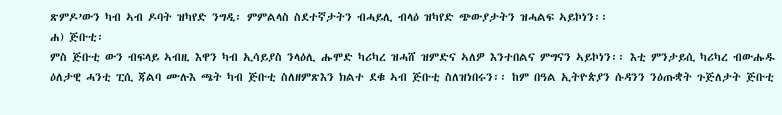ጽምዶ’ውን ካብ ኣብ ዶባት ዝካየድ ንግዲ፡ ምምልላስ ስደተኛታትን ብሓይሊ ብላዕ ዝካየድ ጭውያታትን ዝሓልፍ ኣይኮነን፡፡
ሐ) ጅቡቲ፡
ምስ ጅቡቲ ውን ብፍላይ ኣብዚ እዋን ካብ ኢሳይያስ ንላዕሊ ሑሞድ ካሪካረ ዝሓሸ ዝምድና ኣለዎ እንተበልና ምግናን ኣይኮነን፡፡ እቲ ምንታይሲ ካሪካረ ብውሑዱ ዕለታዊ ሓንቲ ፒሲ ጃልባ ሙሉእ ጫት ካብ ጅቡቲ ስለዘምጽእን ክልተ ደቁ ኣብ ጅቡቲ ስለዝነበሩን፡፡ ከም በዓል ኢትዮጵያን ሱዳንን ንዕጡቋት ጉጅለታት ጅቡቲ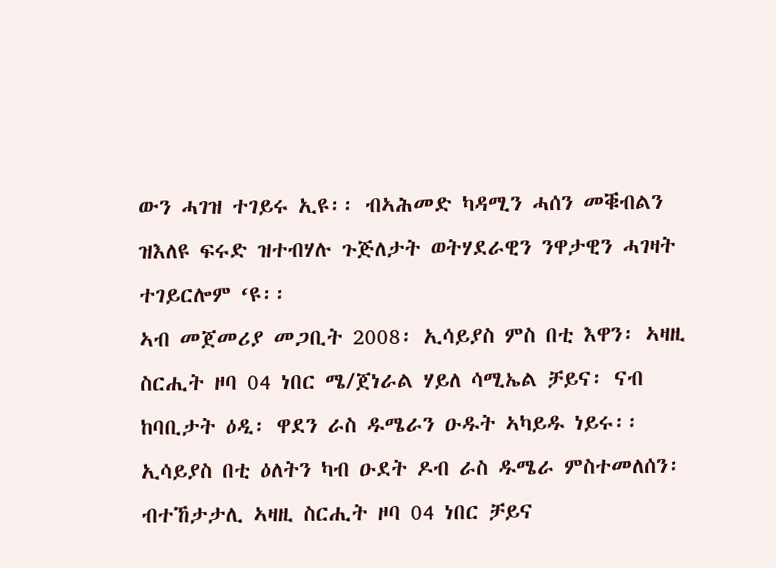ውን ሓገዝ ተገይሩ ኢዩ፡፡ ብኣሕመድ ካዳሚን ሓሰን መቑብልን ዝእለዩ ፍሩድ ዝተብሃሉ ጉጅለታት ወትሃደራዊን ንዋታዊን ሓገዛት ተገይርሎም ‘ዩ፡፡
ኣብ መጀመሪያ መጋቢት 2008፡ ኢሳይያስ ምስ በቲ እዋን፡ ኣዛዚ ስርሒት ዞባ 04 ነበር ሜ/ጀነራል ሃይለ ሳሚኤል ቻይና፡ ናብ ከባቢታት ዕዲ፡ ዋደን ራስ ዱሜራን ዑዱት ኣካይዱ ነይሩ፡፡ ኢሳይያስ በቲ ዕለትን ካብ ዑደት ዶብ ራስ ዱሜራ ምስተመለሰን፡ ብተኸታታሊ ኣዛዚ ስርሒት ዞባ 04 ነበር ቻይና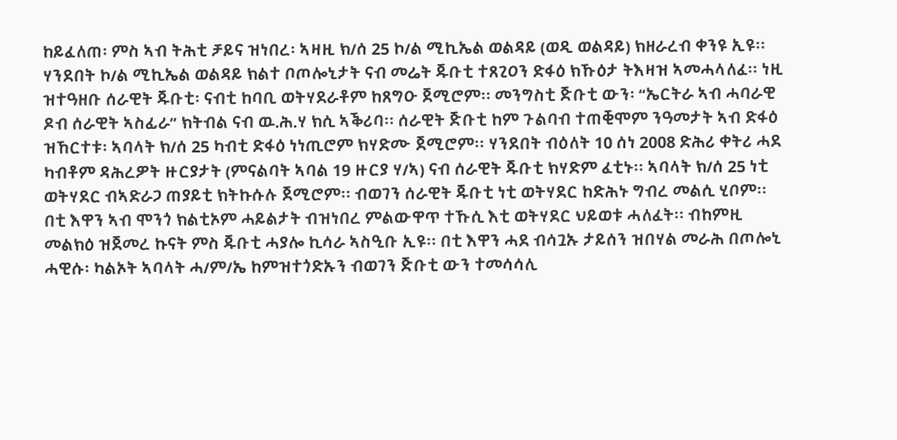ከይፈለጠ፡ ምስ ኣብ ትሕቲ ቻይና ዝነበረ፡ ኣዛዚ ክ/ሰ 25 ኮ/ል ሚኪኤል ወልዳይ (ወዲ ወልዳይ) ክዘራረብ ቀንዩ ኢዩ፡፡
ሃንደበት ኮ/ል ሚኪኤል ወልዳይ ክልተ ቦጦሎኒታት ናብ መሬት ጁቡቲ ተጸጊዐን ድፋዕ ክኹዕታ ትእዛዝ ኣመሓላለፈ፡፡ ነዚ ዝተዓዘቡ ሰራዊት ጁቡቲ፡ ናብቲ ከባቢ ወትሃደራቶም ከጸግዑ ጀሚሮም፡፡ መንግስቲ ጅቡቲ ውን፡ “ኤርትራ ኣብ ሓባራዊ ዶብ ሰራዊት ኣስፊራ” ክትብል ናብ ዉ.ሕ.ሃ ክሲ ኣቕሪባ፡፡ ሰራዊት ጅቡቲ ከም ጉልባብ ተጠቒሞም ንዓመታት ኣብ ድፋዕ ዝኸርተቱ፡ ኣባላት ክ/ሰ 25 ካብቲ ድፋዕ ነነጢሮም ክሃድሙ ጀሚሮም፡፡ ሃንደበት ብዕለት 10 ሰነ 2008 ድሕሪ ቀትሪ ሓደ ካብቶም ዳሕረዎት ዙርያታት (ምናልባት ኣባል 19 ዙርያ ሃ/ኣ) ናብ ሰራዊት ጁቡቲ ክሃድም ፈቲኑ፡፡ ኣባላት ክ/ሰ 25 ነቲ ወትሃደር ብኣድራጋ ጠያይቲ ክትኩሱሉ ጀሚሮም፡፡ ብወገን ሰራዊት ጁቡቲ ነቲ ወትሃደር ከድሕኑ ግብረ መልሲ ሂቦም፡፡ በቲ እዋን ኣብ ሞንጎ ክልቲኦም ሓይልታት ብዝነበረ ምልውዋጥ ተኹሲ እቲ ወትሃደር ህይወቱ ሓለፈት፡፡ ብከምዚ መልክዕ ዝጀመረ ኩናት ምስ ጁቡቲ ሓያሎ ኪሳራ ኣስዒቡ ኢዩ፡፡ በቲ እዋን ሓደ ብሳጓኡ ታይሰን ዝበሃል መራሕ በጦሎኒ ሓዊሱ፡ ካልኦት ኣባላት ሓ/ም/ኤ ከምዝተጎድኡን ብወገን ጅቡቲ ውን ተመሳሳሊ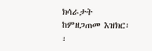ክሳራታት ከምዘጋጠመ እዝክር፡፡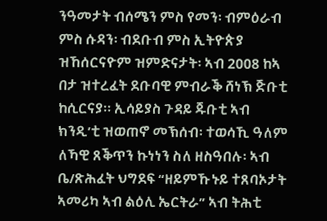ንዓመታት ብሰሜን ምስ የመን፡ ብምዕራብ ምስ ሱዳን፡ ብደቡብ ምስ ኢትዮጵያ ዝኸሰርናዮም ዝምድናታት፡ ኣብ 2008 ከኣ በታ ዝተረፈት ደቡባዊ ምብራቕ ሸነኽ ጅቡቲ ከሲርናያ፡፡ ኢሳይያስ ጉዳይ ጁቡቲ ኣብ ክንዲ’ቲ ዝወጠኖ መኽሰብ፡ ተወሳኺ ዓለም ለኻዊ ጸቕጥን ኩነነን ስለ ዘስዓበሉ፡ ኣብ ቤ/ጽሕፈት ህግደፍ “ዘይምኹኑይ ተጸባኦታት ኣመሪካ ኣብ ልዕሊ ኤርትራ” ኣብ ትሕቲ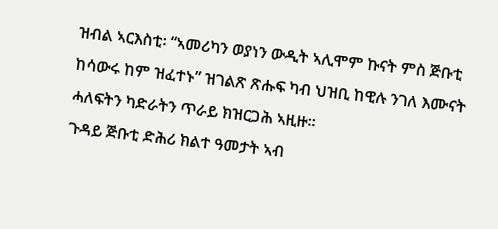ዝብል ኣርእስቲ፡ “ኣመሪካን ወያነን ውዲት ኣሊሞም ኩናት ምስ ጅቡቲ ከሳውሩ ከም ዝፈተኑ” ዝገልጽ ጽሑፍ ካብ ህዝቢ ከዊሉ ንገለ እሙናት ሓለፍትን ካድራትን ጥራይ ክዝርጋሕ ኣዚዙ፡፡
ጉዳይ ጅቡቲ ድሕሪ ክልተ ዓመታት ኣብ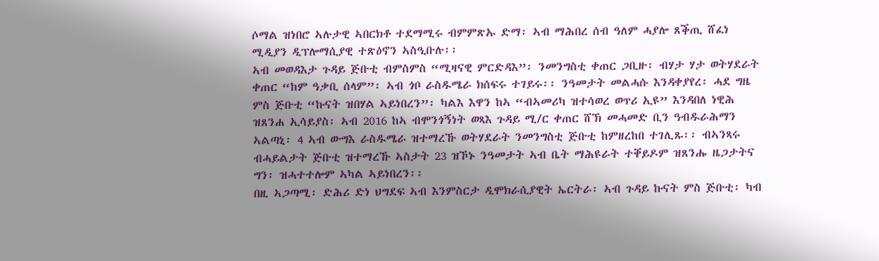ሶማል ዝነበሮ ኣሉታዊ ኣበርክቶ ተደማሚሩ ብምምጽኡ ድማ፡ ኣብ ማሕበረ ሰብ ዓለም ሓያሎ ጸቕጢ ሸፈነ ሚዲያን ዲፕሎማሲያዊ ተጽዕኖን ኣስዒቡሉ፡፡
ኣብ መወዳእታ ጉዳይ ጅቡቲ ብምስምስ “ሚዛናዊ ምርድዳእ”፡ ንመንግስቲ ቀጠር ጋቢዙ፡ ብሃታ ሃታ ወትሃደራት ቀጠር “ከም ዓቃቢ ሰላም”፡ ኣብ ጎቦ ራስዱሜራ ክሰፍሩ ተገይሩ፡፡ ንዓመታት መልሓሱ እንዳቀያየረ፡ ሓደ ግዜ ምስ ጅቡቲ “ኩናት ዝበሃል ኣይነበረን”፡ ካልእ እዋን ከኣ “ብኣመሪካ ዝተሳወረ ወጥሪ ኢዩ” እንዳበለ ነዊሕ ዝጸንሐ ኢሳይያስ፡ ኣብ 2016 ከኣ ብሞንጎኝነት ወጻእ ጉዳይ ሚ/ር ቀጠር ሸኽ መሓመድ ቢን ዓብዱራሕማን ኣልጣኒ፡ 4 ኣብ ውግእ ራስዱሜራ ዝተማረኹ ወትሃደራት ንመንግስቲ ጅቡቲ ከምዘረከበ ተገሊጹ፡፡ ብኣንጻሩ ብሓይልታት ጅቡቲ ዝተማረኹ ኣስታት 23 ዝኾኑ ንዓመታት ኣብ ቤት ማሕዩራት ተቐይዶም ዝጸንሑ ዜጋታትና ግን፡ ዝሓተተሎም ኣካል ኣይነበረን፡፡
በዚ ኣጋጣሚ፡ ድሕሪ ድነ ህግደፍ ኣብ እንምስርታ ዲሞክራሲያዊት ኤርትራ፡ ኣብ ጉዳይ ኩናት ምስ ጅቡቲ፡ ካብ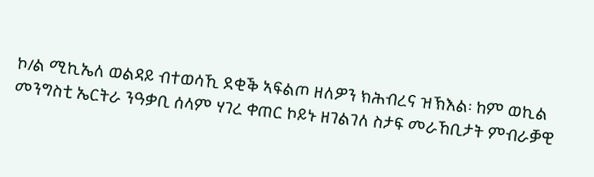ኮ/ል ሚኪኤለ ወልዳይ ብተወሳኺ ደቂቕ ኣፍልጦ ዘለዎን ክሕብረና ዝኽእል፡ ከም ወኪል መንግስቲ ኤርትራ ንዓቃቢ ሰላም ሃገረ ቀጠር ኮይኑ ዘገልገለ ስታፍ መራኸቢታት ምብራቓዊ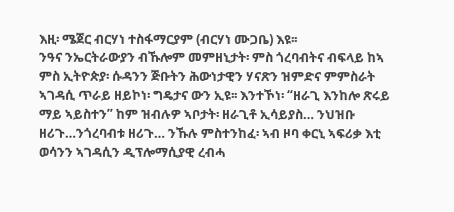እዚ፡ ሜጀር ብርሃነ ተስፋማርያም (ብርሃነ ሙጋቤ) እዩ፡፡
ንዓና ንኤርትራውያን ብኹሎም መምዘኒታት፡ ምስ ጎረባብትና ብፍላይ ከኣ ምስ ኢትዮጵያ፡ ሱዳንን ጅቡትን ሕውነታዊን ሃናጽን ዝምድና ምምስራት ኣገዳሲ ጥራይ ዘይኮነ፡ ግዴታና ውን ኢዩ፡፡ እንተኾነ፡ “ዘራጊ እንከሎ ጽሩይ ማይ ኣይስተን” ከም ዝብሉዎ ኣቦታት፡ ዘራጊቶ ኢሳይያስ… ንህዝቡ ዘሪጉ…ንጎረባብቱ ዘሪጉ… ንኹሉ ምስተንከፈ፡ ኣብ ዞባ ቀርኒ ኣፍሪቃ እቲ ወሳንን ኣገዳሲን ዲፕሎማሲያዊ ረብሓ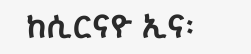ከሲርናዮ ኢና፡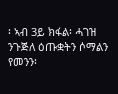፡ ኣብ 3ይ ክፋል፡ ሓገዝ ንጉጅለ ዕጡቋትን ሶማልን የመንን፡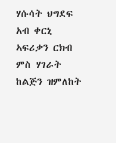ሃሱሳት ህግደፍ አብ ቀርኒ ኣፍሪቃን ርክብ ምስ ሃገራት ከልጅን ዝምለከት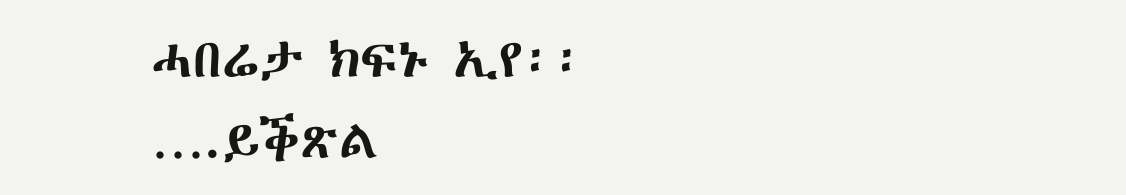ሓበሬታ ክፍኑ ኢየ፡፡
….ይቕጽል